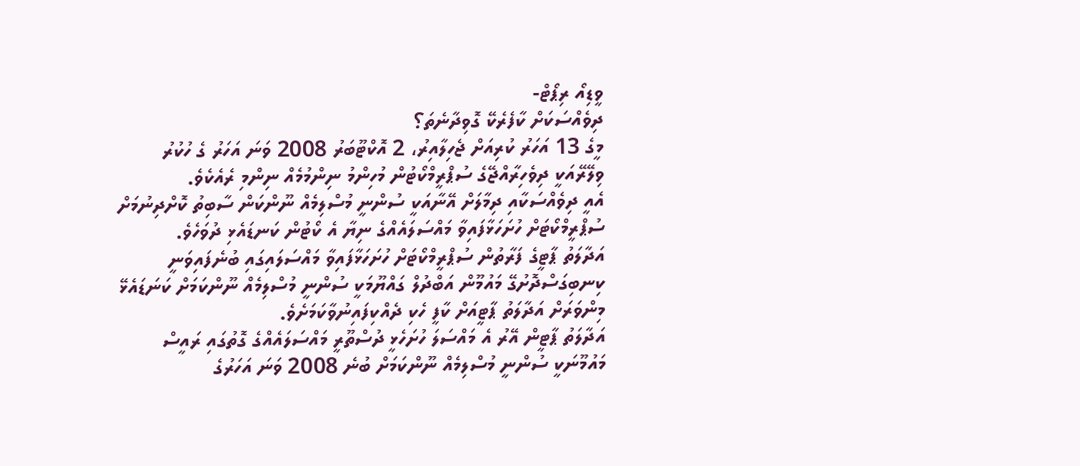ވީޑިއޯ ރިޕޯޓް-
ދިވެއްސަކަށް ކާފެރެކޭ ގޮވިދާނެތަ؟
މީގެ 13 އަހަރު ކުރިއަށް ޖެހިލާއިރު، 2 އޮކްޓޫބަރު 2008 ވަނަ އަހަރު ގެ ހުކުރު ވިލޭރޭއަކީ ދިވެހިރާއްޖޭގެ ސުޕްރީމްކޯޓުން މުހިންމު ނިންމުމެއް ނިންމި ރެއެކެވެ.
އެއީ ދިވެއްސަކާއި ދިމާލަށް އޭނާއަކީ ސުންނީ މުސްލިމެއް ނޫންކަން ސާބިތު ކޮށްދިނުމަށް ސުޕްރީމްކޯޓަށް ހުށަހަޅާފައިވާ މައްސަލައެއްގެ ނިޔާ އެ ކޯޓުން ކަނޑައެޅި ދުވަހެވެ.
އަދާލަތު ޕާޓީގެ ފަރާތުން ސުޕްރީމްކޯޓަށް ހުށަހަޅާފައިވާ މައްސަލައިގައި ބުނެފައިވަނީ ކިނބިގަސްދޮށުގޭ މައުމޫން އަބްދުލް ގައްޔޫމަކީ ސުންނީ މުސްލިމެއް ނޫންކަމަށް ކަނަޑައެޅޭ މިންވަރަށް އަދާލަތު ޕާޓީއަށް ކާފީ ހެކި ދެއްކިފައިނުވާކަމަށެވެ.
އަދާލަތު ޕާޓީން އޭރު އެ މައްސަލަ ހުށަހެޅީ ދުސްތޫރީ މައްސަލައެއްގެ ގޮތުގައި ރައީސް މައުމޫނަކީ ސުންނީ މުސްލިމެއް ނޫންކަމަށް ބުނެ 2008 ވަނަ އަހަރުގެ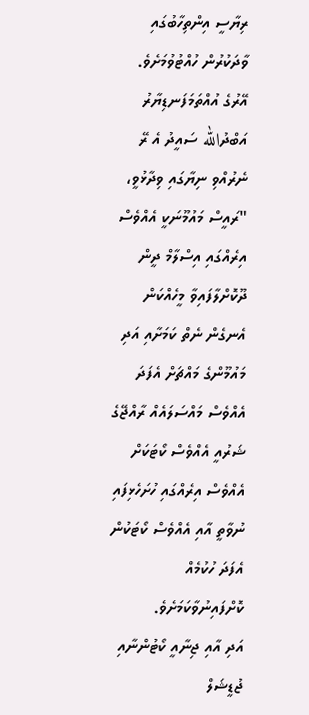ރިޔާސީ އިންތިހާބުގައި ވާދަކުރުން ހުއްޓުވުމަށެވެ.
އޭރުގެ އުއްތަމަފަނޑިޔާރު އަބްދުالله ސައީދު އެ ރޭ ނެރުއްވި ނިޔާގައި ވިދާޅުވީ، "ރައީސް މައުމޫނަކީ އެއްވެސް އިރެއްގައި އިސްލާމް ދީން ދޫކޮށްލާފައިވާ މީހެއްކަން އެނގެން ނެތް ކަމަށާއި އަދި މައުމޫންގެ މައްޗަށް އެފަދަ އެއްވެސް މައްސަލައެއް ރާއްޖޭގެ ޝަރުއީ އެއްވެސް ކޯޓަކަށް އެއްވެސް އިރެއްގައި ހުށަހެޅިފައި ނުވާތީ އާއި އެއްވެސް ކޯޓަކުން އެފަދަ ހުކުމެއް ކޮށްފައިނުވާކަމަށެވެ.
އަދި އާއި ޖިނާއީ ކޯޓުންނާއި ޖުޑީޝަލް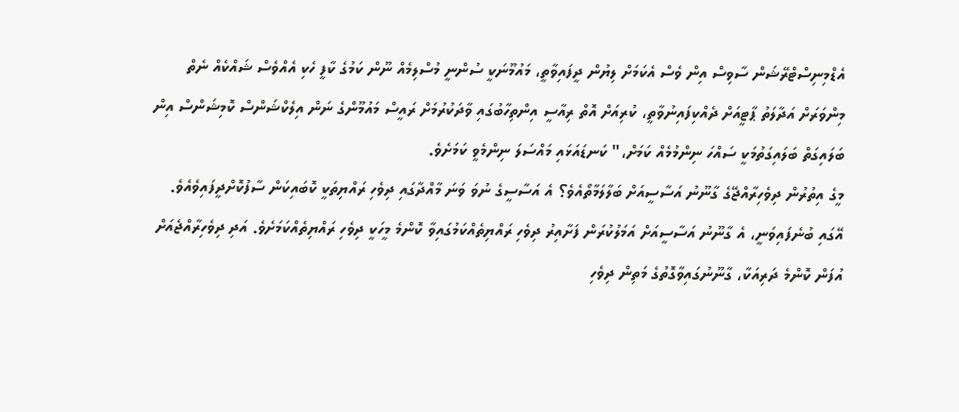އެޑްމިނިސްޓްރޭޝަން ސާވިސް އިން ވެސް އެކަމަށް ލިޔުން ދީފައިވާތީ، މައުމޫނަކީ ސުންނީ މުސްލިމެއް ނޫން ކަމުގެ ކާފީ ހެކި އެއްވެސް ޝައްކެއް ނެތް މިންވަރަށް އަދާލަތު ޕާޓީއަށް ދެއްކިފައިނުވާތީ، ކުރިއަށް އޮތް ރިއާސީ އިންތިހާބުގައި ވާދަކުރުމަށް ރައީސް މައުމޫންގެ ނަން އިލެކްޝަންސް ކޮމިޝަންސް އިން ބަލައިގަތް ބަލައިގަތުމަކީ ސައްހަ ނިންމުމެއް ކަމަށް،" ކަނޑައަޅައި މައްސަލަ ނިންމެވީ ކަމަށެވެ.
މީގެ އިތުރުން ދިވެހިރާއްޖޭގެ ގާނޫނު އަސާސީއަށް ބަލާލަމާތޯއެވެ؟ އެ އަސާސީގެ ނުވަ ވަނަ މާއްދާގައި ދިވެހި ރައްޔިތަކީ ކޮބައިކަން ސާފުކޮށްދީފައިވެއެވެ.
އޭގައި ބުނެފައިވަނީ، އެ ގާނޫނު އަސާސީއަށް އަމަލުކުރަން ފަށާއިރު ދިވެހި ރައްޔިތެއްކަމުގައިވާ ކޮންމެ މީހަކީ ދިވެހި ރައްޔިތެއްކަމަށެވެ. އަދި ދިވެހިރާއްޖެއަށް އުފަން ކޮންމެ ދަރިއަކާ، ގާނޫނުގައިވާގޮތުގެ މަތިން ދިވެހި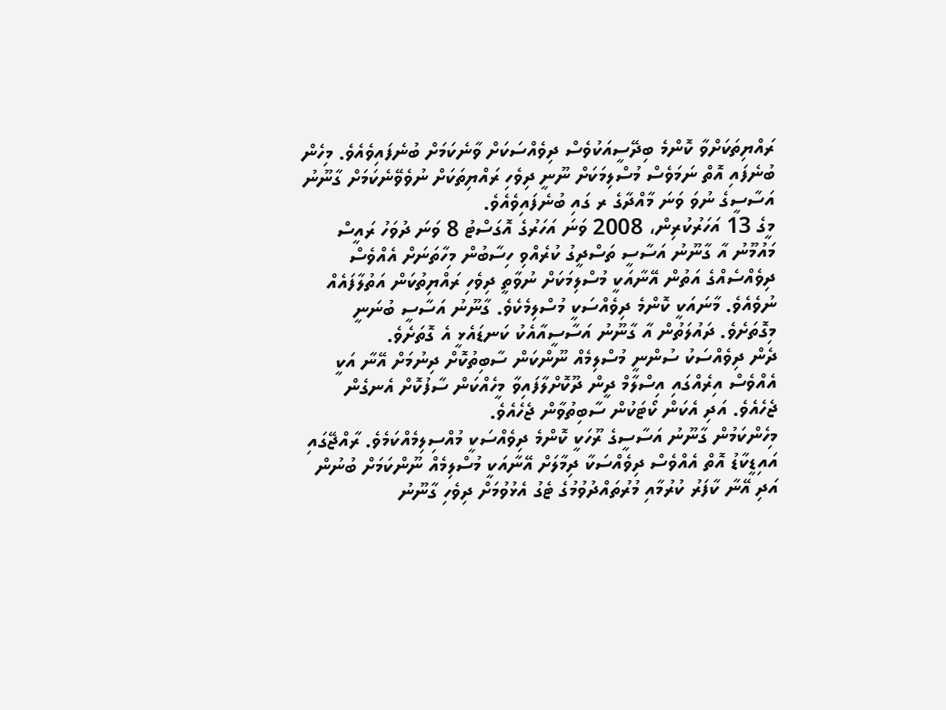ރައްޔިތަކަށްވާ ކޮންމެ ބިދޭސީއަކުވެސް ދިވެއްސަކަށް ވާނެކަމަށް ބުނެފައިވެއެވެ. މިހެން ބުނެފައި އޮތް ނަމަވެސް މުސްލިމަކަށް ނޫނީ ދިވެހި ރައްޔިތަކަށް ނުވެވޭނެކަމަށް ގާނޫނު އަސާސީގެ ނުވަ ވަނަ މާއްދާގެ ރ ގައި ބުނެފައިވެއެވެ.
މީގެ 13 އަހަރުކުރިން، 2008 ވަނަ އަހަރުގެ އޮގަސްޓު 8 ވަނަ ދުވަހު ރައީސް މައުމޫނު އާ ގާނޫނު އަސާސީ ތަސްދީގު ކުރެއްވި ހިސާބުން މިހާތަނަށް އެއްވެސް ދިވެއްސެއްގެ އަތުން އޭނާއަކީ މުސްލިމަކަށް ނުވާތީ ދިވެހި ރައްޔިތުކަން އަތުލާފައެއް ނުވެއެވެ. މާނައަކީ ކޮންމެ ދިވެއްސަކީ މުސްލިމެކެވެ. ގާނޫނު އަސާސީ ބުނަނީ މިގޮތަށެވެ. ދައުލަތުން އާ ގާނޫނު އަސާސީއާއެކު ކަނޑައެޅީ އެ ގޮތަށެވެ.
ދެން ދިވެއްސަކު ސުންނީ މުސްލިމެއް ނޫންކަން ސާބިތުކޮށް ދިނުމަށް އޭނާ އަކީ އެއްވެސް އިރެއްގައި އިސްލާމް ދީން ދޫކޮށްލާފައިވާ މީހެއްކަން ސާފުކޮށް އެނގެން ޖެހެއެވެ. އަދި އެކަން ކޯޓަކުން ސާބިތުވާން ޖެހެއެވެ.
މިހެންކަމުން ގާނޫނު އަސާސީގެ ރޫހަކީ ކޮންމެ ދިވެއްސަކީ މުއްސިލިމެއްކަމެވެ. ރާއްޖޭގައި އައިޑީކާޑު އޮތް އެއްވެސް ދިވެއްސަކާ ދިމާލަށް އޭނާއަކީ މުސްލިމެއް ނޫންކަމަށް ބުނުން އަދި އޭނާ ކާފަރު ކުރުމާއި މުރުތައްދުވުމުގެ ޓެގު އެޅުވުމަށް ދިވެހި ގާނޫނު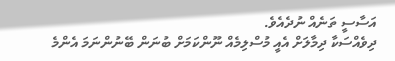އަސާސީ ތަނެއް ނުދެއެވެ.
ދިވެއްސަކާ ދިމާލަށް އެއީ މުސްލިމެއް ނޫންކަމަށް ބުނަން ބޭނުންނަމަ އެންމެ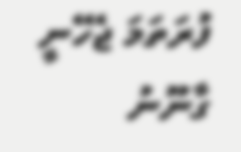ފުރަތަމަ ޖެހޭނީ ގާނޫނު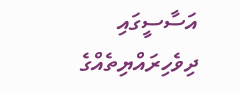އަސާސީގައި ދިވެހިރައްޔިތެއްގެ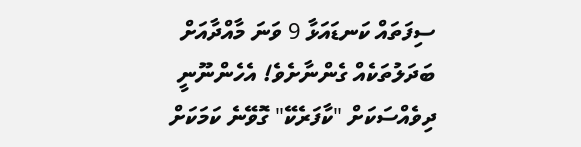ސިފަތައް ކަނޑައަޅާ 9 ވަނަ މާއްދާއަށް ބަދަލުތަކެއް ގެންނާށެވެ! އެހެންނޫނީ ދިވެއްސަކަށް "ކާފަރެކޭ" ގޮވޭނެ ކަމަކަށް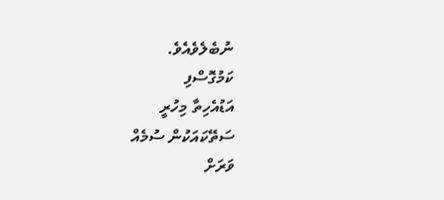ނުބެލެވެއެވެ.
ކަމުގޮސްފި
އަޑުއެހިތާ މިހުރީ
ސަތޭކައަކުން ސުމެއް
ވަރަށް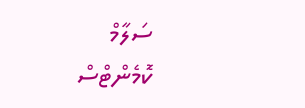ސަލާމް
ކޮމެންޓްސް